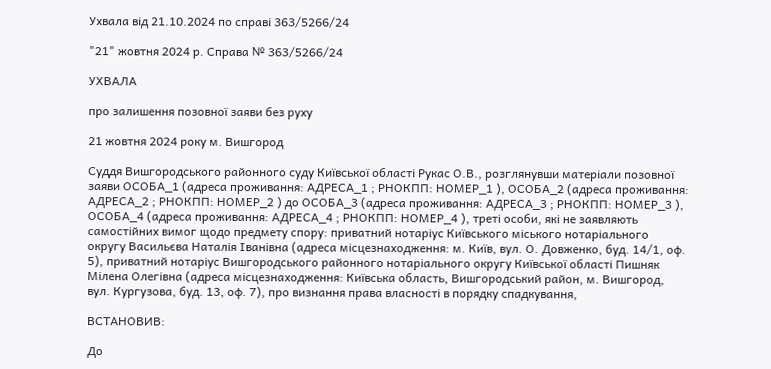Ухвала від 21.10.2024 по справі 363/5266/24

"21" жовтня 2024 р. Справа № 363/5266/24

УХВАЛА

про залишення позовної заяви без руху

21 жовтня 2024 року м. Вишгород

Суддя Вишгородського районного суду Київської області Рукас О.В., розглянувши матеріали позовної заяви ОСОБА_1 (адреса проживання: АДРЕСА_1 ; РНОКПП: НОМЕР_1 ), ОСОБА_2 (адреса проживання: АДРЕСА_2 ; РНОКПП: НОМЕР_2 ) до ОСОБА_3 (адреса проживання: АДРЕСА_3 ; РНОКПП: НОМЕР_3 ), ОСОБА_4 (адреса проживання: АДРЕСА_4 ; РНОКПП: НОМЕР_4 ), треті особи, які не заявляють самостійних вимог щодо предмету спору: приватний нотаріус Київського міського нотаріального округу Васильєва Наталія Іванівна (адреса місцезнаходження: м. Київ, вул. О. Довженко, буд. 14/1, оф. 5), приватний нотаріус Вишгородського районного нотаріального округу Київської області Пишняк Мілена Олегівна (адреса місцезнаходження: Київська область, Вишгородський район, м. Вишгород, вул. Кургузова, буд. 13, оф. 7), про визнання права власності в порядку спадкування,

ВСТАНОВИВ:

До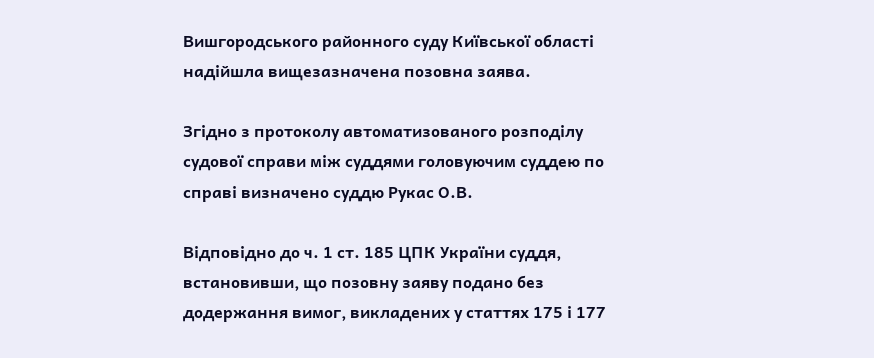Вишгородського районного суду Київської області надійшла вищезазначена позовна заява.

Згідно з протоколу автоматизованого розподілу судової справи між суддями головуючим суддею по справі визначено суддю Рукас О.В.

Відповідно до ч. 1 ст. 185 ЦПК України суддя, встановивши, що позовну заяву подано без додержання вимог, викладених у статтях 175 і 177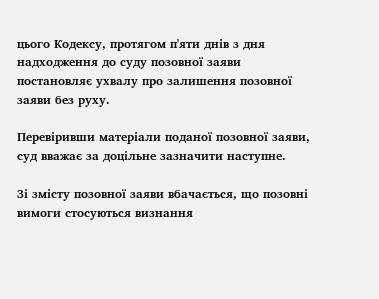цього Кодексу, протягом п'яти днів з дня надходження до суду позовної заяви постановляє ухвалу про залишення позовної заяви без руху.

Перевіривши матеріали поданої позовної заяви, суд вважає за доцільне зазначити наступне.

Зі змісту позовної заяви вбачається, що позовні вимоги стосуються визнання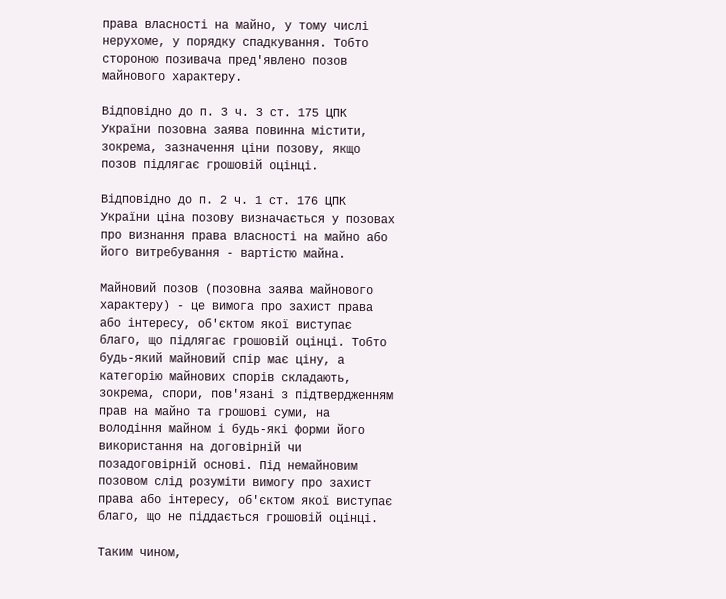права власності на майно, у тому числі нерухоме, у порядку спадкування. Тобто стороною позивача пред'явлено позов майнового характеру.

Відповідно до п. 3 ч. 3 ст. 175 ЦПК України позовна заява повинна містити, зокрема, зазначення ціни позову, якщо позов підлягає грошовій оцінці.

Відповідно до п. 2 ч. 1 ст. 176 ЦПК України ціна позову визначається у позовах про визнання права власності на майно або його витребування - вартістю майна.

Майновий позов (позовна заява майнового характеру) - це вимога про захист права або інтересу, об'єктом якої виступає благо, що підлягає грошовій оцінці. Тобто будь-який майновий спір має ціну, а категорію майнових спорів складають, зокрема, спори, пов'язані з підтвердженням прав на майно та грошові суми, на володіння майном і будь-які форми його використання на договірній чи позадоговірній основі. Під немайновим позовом слід розуміти вимогу про захист права або інтересу, об'єктом якої виступає благо, що не піддається грошовій оцінці.

Таким чином,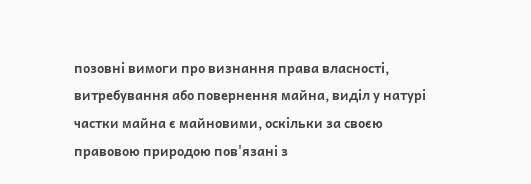позовні вимоги про визнання права власності, витребування або повернення майна, виділ у натурі частки майна є майновими, оскільки за своєю правовою природою пов'язані з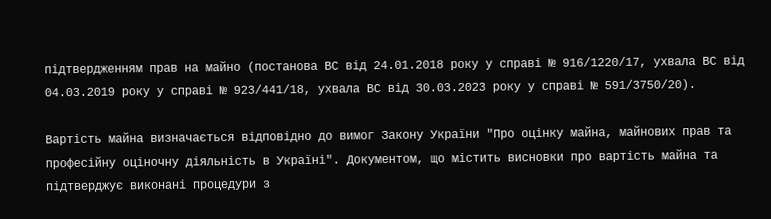підтвердженням прав на майно (постанова ВС від 24.01.2018 року у справі № 916/1220/17, ухвала ВС від 04.03.2019 року у справі № 923/441/18, ухвала ВС від 30.03.2023 року у справі № 591/3750/20).

Вартість майна визначається відповідно до вимог Закону України "Про оцінку майна, майнових прав та професійну оціночну діяльність в Україні". Документом, що містить висновки про вартість майна та підтверджує виконані процедури з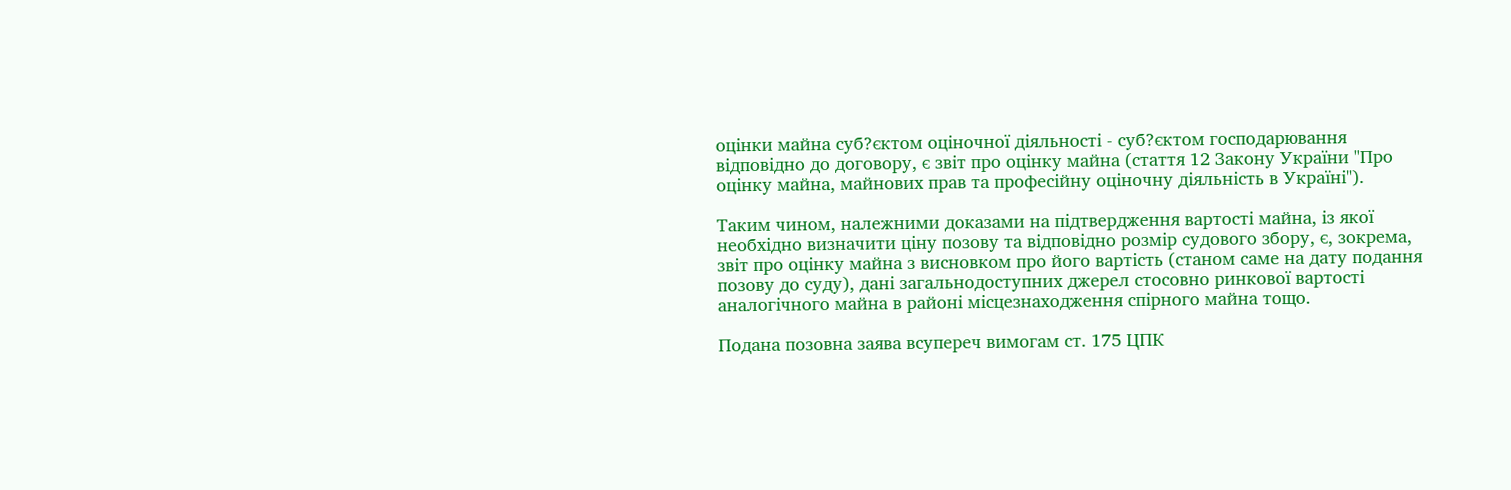оцінки майна суб?єктом оціночної діяльності - суб?єктом господарювання відповідно до договору, є звіт про оцінку майна (стаття 12 Закону України "Про оцінку майна, майнових прав та професійну оціночну діяльність в Україні").

Таким чином, належними доказами на підтвердження вартості майна, із якої необхідно визначити ціну позову та відповідно розмір судового збору, є, зокрема, звіт про оцінку майна з висновком про його вартість (станом саме на дату подання позову до суду), дані загальнодоступних джерел стосовно ринкової вартості аналогічного майна в районі місцезнаходження спірного майна тощо.

Подана позовна заява всупереч вимогам ст. 175 ЦПК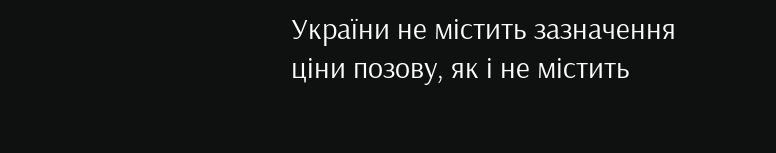України не містить зазначення ціни позову, як і не містить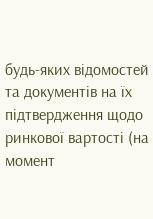будь-яких відомостей та документів на їх підтвердження щодо ринкової вартості (на момент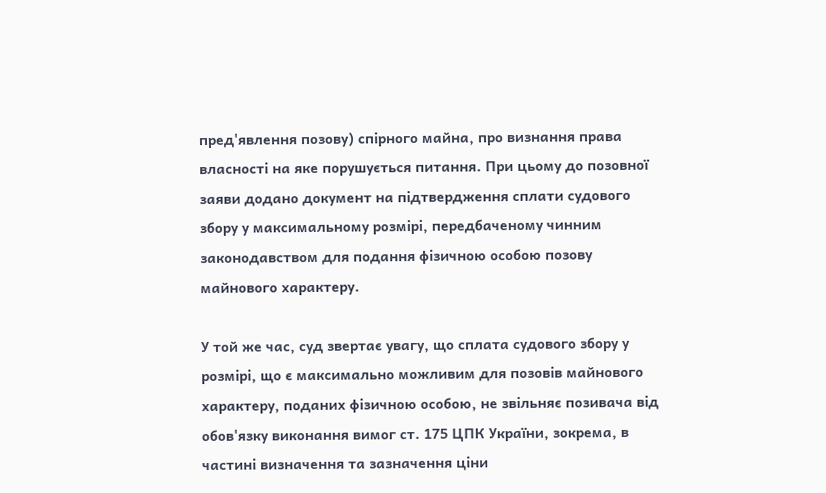пред'явлення позову) спірного майна, про визнання права власності на яке порушується питання. При цьому до позовної заяви додано документ на підтвердження сплати судового збору у максимальному розмірі, передбаченому чинним законодавством для подання фізичною особою позову майнового характеру.

У той же час, суд звертає увагу, що сплата судового збору у розмірі, що є максимально можливим для позовів майнового характеру, поданих фізичною особою, не звільняє позивача від обов'язку виконання вимог ст. 175 ЦПК України, зокрема, в частині визначення та зазначення ціни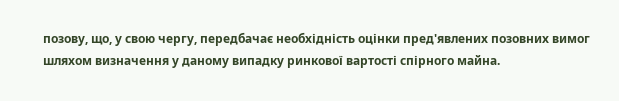позову, що, у свою чергу, передбачає необхідність оцінки пред'явлених позовних вимог шляхом визначення у даному випадку ринкової вартості спірного майна.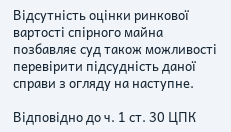Відсутність оцінки ринкової вартості спірного майна позбавляє суд також можливості перевірити підсудність даної справи з огляду на наступне.

Відповідно до ч. 1 ст. 30 ЦПК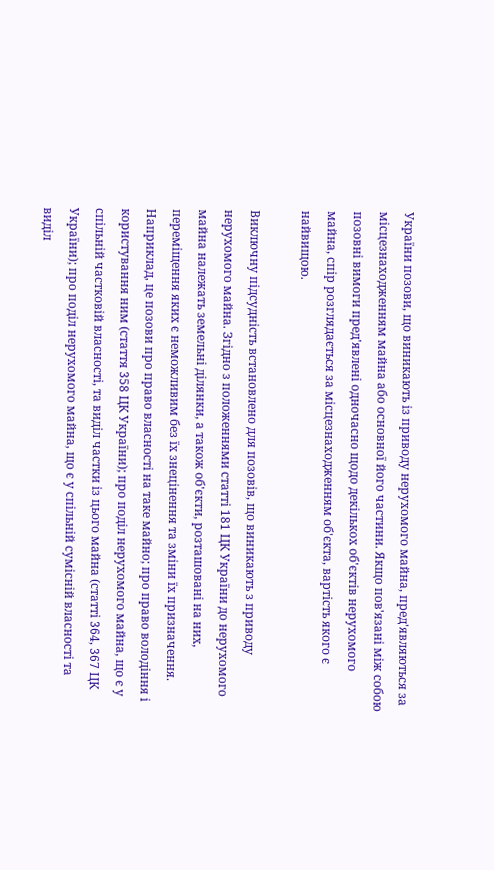України позови, що виникають із приводу нерухомого майна, пред'являються за місцезнаходженням майна або основної його частини. Якщо пов'язані між собою позовні вимоги пред'явлені одночасно щодо декількох об'єктів нерухомого майна, спір розглядається за місцезнаходженням об'єкта, вартість якого є найвищою.

Виключну підсудність встановлено для позовів, що виникають з приводу нерухомого майна. Згідно з положеннями статті 181 ЦК України до нерухомого майна належать земельні ділянки, а також об'єкти, розташовані на них, переміщення яких є неможливим без їх знецінення та зміни їх призначення. Наприклад, це позови про право власності на таке майно; про право володіння і користування ним (стаття 358 ЦК України); про поділ нерухомого майна, що є у спільній частковій власності, та виділ частки із цього майна (статті 364, 367 ЦК України); про поділ нерухомого майна, що є у спільній сумісній власності та виділ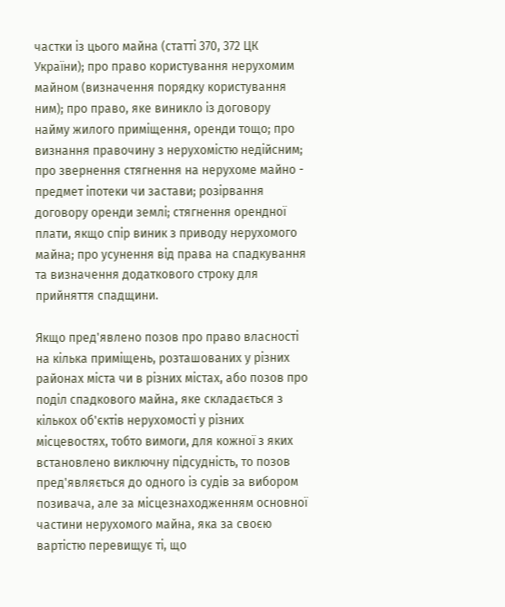частки із цього майна (статті 370, 372 ЦК України); про право користування нерухомим майном (визначення порядку користування ним); про право, яке виникло із договору найму жилого приміщення, оренди тощо; про визнання правочину з нерухомістю недійсним; про звернення стягнення на нерухоме майно - предмет іпотеки чи застави; розірвання договору оренди землі; стягнення орендної плати, якщо спір виник з приводу нерухомого майна; про усунення від права на спадкування та визначення додаткового строку для прийняття спадщини.

Якщо пред'явлено позов про право власності на кілька приміщень, розташованих у різних районах міста чи в різних містах, або позов про поділ спадкового майна, яке складається з кількох об'єктів нерухомості у різних місцевостях, тобто вимоги, для кожної з яких встановлено виключну підсудність, то позов пред'являється до одного із судів за вибором позивача, але за місцезнаходженням основної частини нерухомого майна, яка за своєю вартістю перевищує ті, що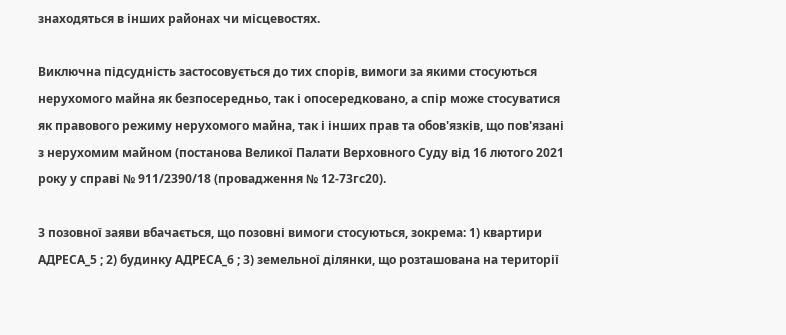знаходяться в інших районах чи місцевостях.

Виключна підсудність застосовується до тих спорів, вимоги за якими стосуються нерухомого майна як безпосередньо, так і опосередковано, а спір може стосуватися як правового режиму нерухомого майна, так і інших прав та обов'язків, що пов'язані з нерухомим майном (постанова Великої Палати Верховного Суду від 16 лютого 2021 року у справі № 911/2390/18 (провадження № 12-73гс20).

З позовної заяви вбачається, що позовні вимоги стосуються, зокрема: 1) квартири АДРЕСА_5 ; 2) будинку АДРЕСА_6 ; 3) земельної ділянки, що розташована на території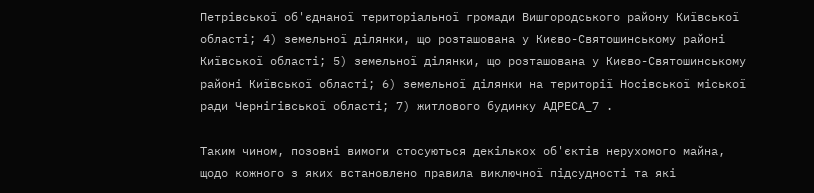Петрівської об'єднаної територіальної громади Вишгородського району Київської області; 4) земельної ділянки, що розташована у Києво-Святошинському районі Київської області; 5) земельної ділянки, що розташована у Києво-Святошинському районі Київської області; 6) земельної ділянки на території Носівської міської ради Чернігівської області; 7) житлового будинку АДРЕСА_7 .

Таким чином, позовні вимоги стосуються декількох об'єктів нерухомого майна, щодо кожного з яких встановлено правила виключної підсудності та які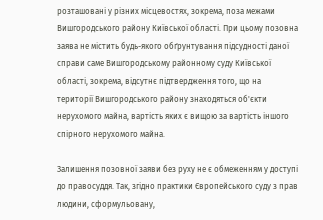розташовані у різних місцевостях, зокрема, поза межами Вишгородського району Київської області. При цьому позовна заява не містить будь-якого обґрунтування підсудності даної справи саме Вишгородському районному суду Київської області, зокрема, відсутнє підтвердження того, що на території Вишгородського району знаходяться об'єкти нерухомого майна, вартість яких є вищою за вартість іншого спірного нерухомого майна.

Залишення позовної заяви без руху не є обмеженням у доступі до правосуддя. Так, згідно практики Європейського суду з прав людини, сформульовану,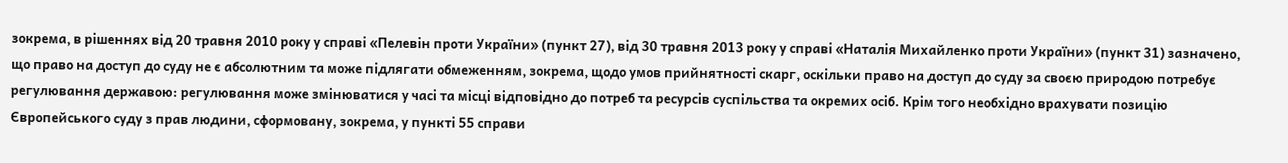зокрема, в рішеннях від 20 травня 2010 року у справі «Пелевін проти України» (пункт 27), від 30 травня 2013 року у справі «Наталія Михайленко проти України» (пункт 31) зазначено, що право на доступ до суду не є абсолютним та може підлягати обмеженням, зокрема, щодо умов прийнятності скарг, оскільки право на доступ до суду за своєю природою потребує регулювання державою: регулювання може змінюватися у часі та місці відповідно до потреб та ресурсів суспільства та окремих осіб. Крім того необхідно врахувати позицію Європейського суду з прав людини, сформовану, зокрема, у пункті 55 справи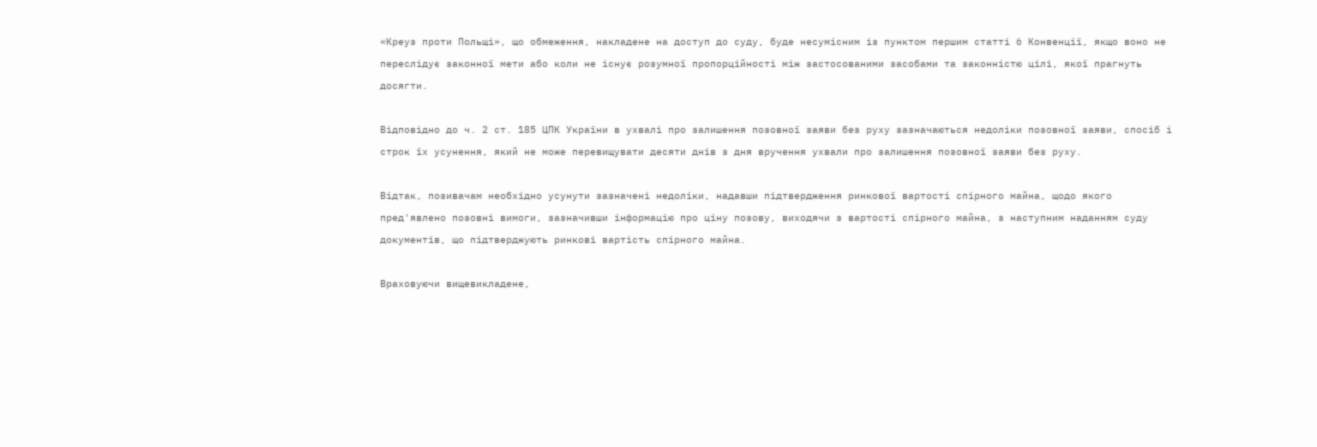«Креуз проти Польщі», що обмеження, накладене на доступ до суду, буде несумісним із пунктом першим статті 6 Конвенції, якщо воно не переслідує законної мети або коли не існує розумної пропорційності між застосованими засобами та законністю цілі, якої прагнуть досягти.

Відповідно до ч. 2 ст. 185 ЦПК України в ухвалі про залишення позовної заяви без руху зазначаються недоліки позовної заяви, спосіб і строк їх усунення, який не може перевищувати десяти днів з дня вручення ухвали про залишення позовної заяви без руху.

Відтак, позивачам необхідно усунути зазначені недоліки, надавши підтвердження ринкової вартості спірного майна, щодо якого пред'явлено позовні вимоги, зазначивши інформацію про ціну позову, виходячи з вартості спірного майна, з наступним наданням суду документів, що підтверджують ринкові вартість спірного майна.

Враховуючи вищевикладене,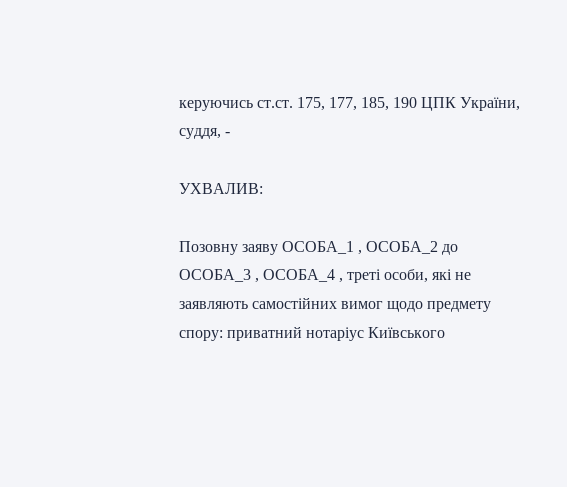керуючись ст.ст. 175, 177, 185, 190 ЦПК України, суддя, -

УХВАЛИВ:

Позовну заяву ОСОБА_1 , ОСОБА_2 до ОСОБА_3 , ОСОБА_4 , треті особи, які не заявляють самостійних вимог щодо предмету спору: приватний нотаріус Київського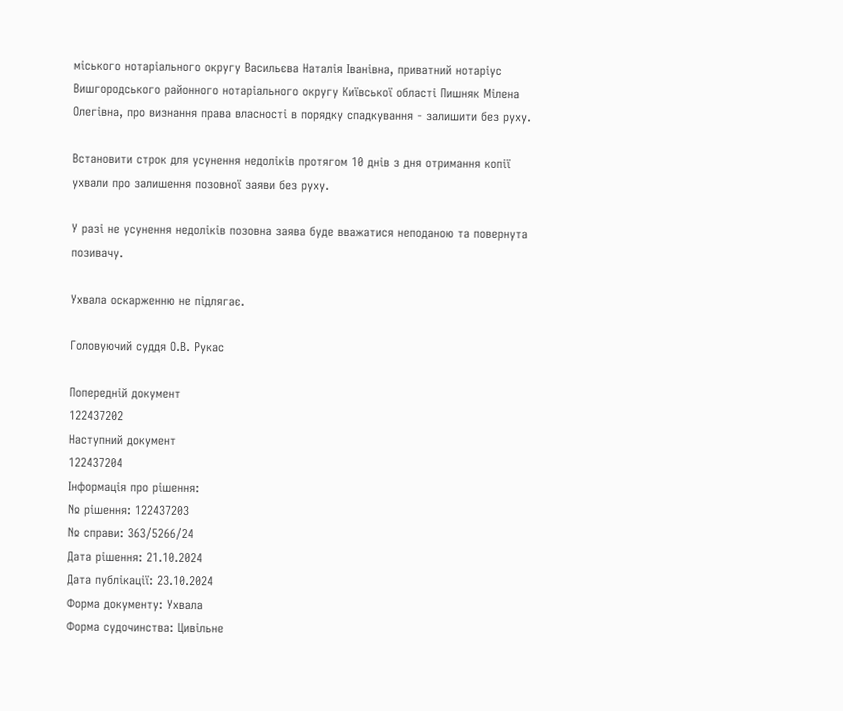міського нотаріального округу Васильєва Наталія Іванівна, приватний нотаріус Вишгородського районного нотаріального округу Київської області Пишняк Мілена Олегівна, про визнання права власності в порядку спадкування - залишити без руху.

Встановити строк для усунення недоліків протягом 10 днів з дня отримання копії ухвали про залишення позовної заяви без руху.

У разі не усунення недоліків позовна заява буде вважатися неподаною та повернута позивачу.

Ухвала оскарженню не підлягає.

Головуючий суддя О.В. Рукас

Попередній документ
122437202
Наступний документ
122437204
Інформація про рішення:
№ рішення: 122437203
№ справи: 363/5266/24
Дата рішення: 21.10.2024
Дата публікації: 23.10.2024
Форма документу: Ухвала
Форма судочинства: Цивільне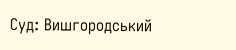Суд: Вишгородський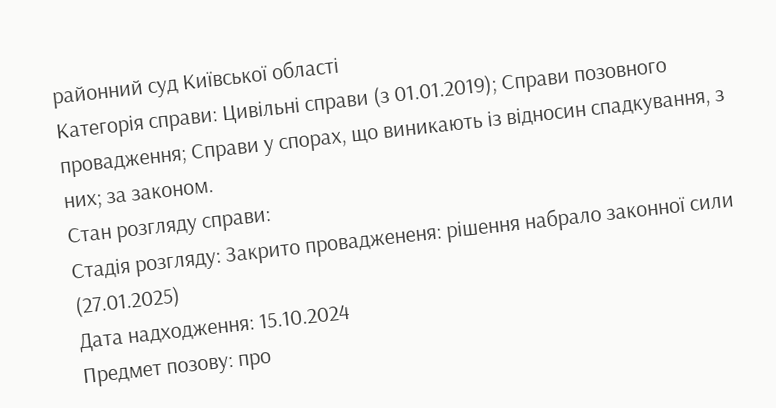районний суд Київської області
Категорія справи: Цивільні справи (з 01.01.2019); Справи позовного провадження; Справи у спорах, що виникають із відносин спадкування, з них; за законом.
Стан розгляду справи:
Стадія розгляду: Закрито проваджененя: рішення набрало законної сили (27.01.2025)
Дата надходження: 15.10.2024
Предмет позову: про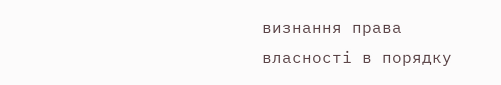визнання права власності в порядку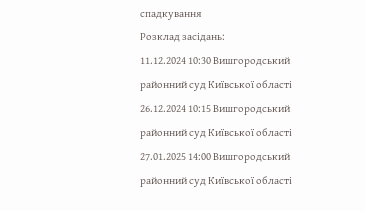спадкування
Розклад засідань:
11.12.2024 10:30 Вишгородський районний суд Київської області
26.12.2024 10:15 Вишгородський районний суд Київської області
27.01.2025 14:00 Вишгородський районний суд Київської області